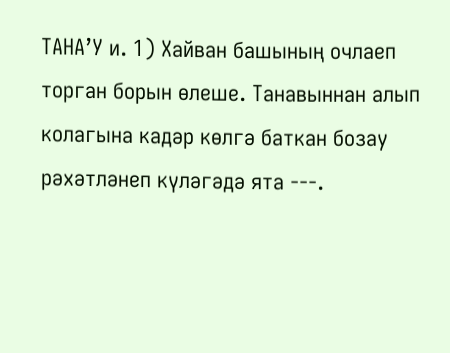ТАНА’У и. 1) Хайван башының очлаеп торган борын өлеше. Танавыннан алып колагына кадәр көлгә баткан бозау рәхәтләнеп күләгәдә ята ---.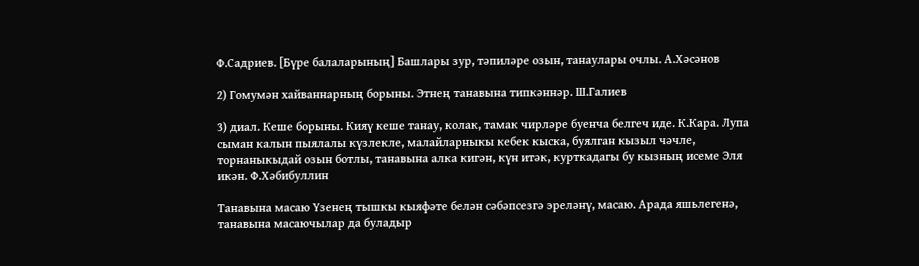Ф.Садриев. [Бүре балаларының] Башлары зур, тәпиләре озын, танаулары очлы. А.Хәсәнов

2) Гомумән хайваннарның борыны. Этнең танавына типкәннәр. Ш.Галиев

3) диал. Кеше борыны. Кияү кеше танау, колак, тамак чирләре буенча белгеч иде. К.Кара. Лупа сыман калын пыялалы күзлекле, малайларныкы кебек кыска, буялган кызыл чәчле, торнаныкыдай озын ботлы, танавына алка кигән, күн итәк, курткадагы бу кызның исеме Эля икән. Ф.Хәбибуллин

Танавына масаю Үзенең тышкы кыяфәте белән сәбәпсезгә эреләнү, масаю. Арада яшьлегенә, танавына масаючылар да буладыр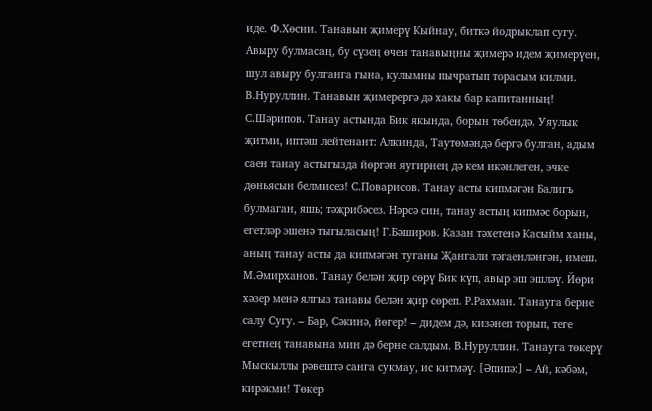иде. Ф.Хөсни. Танавын җимерү Кыйнау, биткә йодрыклап сугу. Авыру булмасаң, бу сүзең өчен танавыңны җимерә идем җимерүен, шул авыру булганга гына, кулымны пычратып торасым килми. В.Нуруллин. Танавын җимерергә дә хакы бар капитанның! С.Шәрипов. Танау астында Бик якында, борын төбендә. Уяулык җитми, иптәш лейтенант: Алкинда, Таутөмәндә бергә булган, адым саен танау астыгызда йөргән яугирнең дә кем икәнлеген, эчке дөньясын белмисез! С.Поварисов. Танау асты кипмәгән Балигъ булмаган, яшь; тәҗрибәсез. Нәрсә син, танау астың кипмәс борын, егетләр эшенә тыгыласың! Г.Бәширов. Казан тәхетенә Касыйм ханы, аның танау асты да кипмәгән туганы Җангали тәгаенләнгән, имеш. М.Әмирханов. Танау белән җир сөрү Бик күп, авыр эш эшләү. Йөри хәзер менә ялгыз танавы белән җир сөреп. Р.Рахман. Танауга берне салу Сугу. – Бар, Сәкинә, йөгер! – дидем дә, кизәнеп торып, теге егетнең танавына мин дә берне салдым. В.Нуруллин. Танауга төкерү Мыскыллы рәвештә санга сукмау, ис китмәү. [Әпипә:] – Ай, кәбәм, кирәкми! Төкер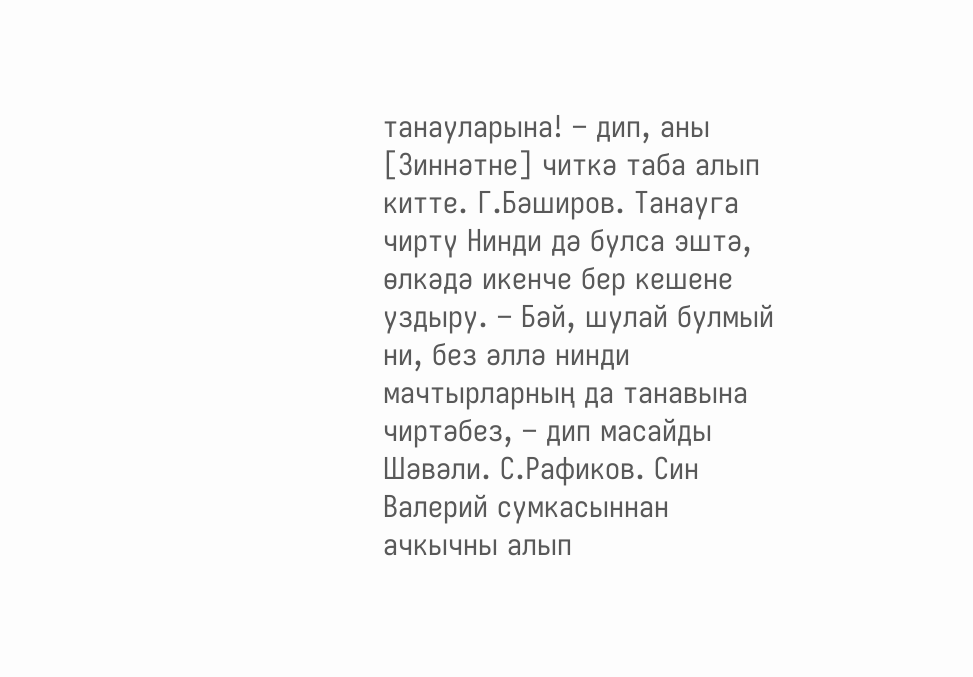танауларына! – дип, аны [Зиннәтне] читкә таба алып китте. Г.Бәширов. Танауга чиртү Нинди дә булса эштә, өлкәдә икенче бер кешене уздыру. – Бәй, шулай булмый ни, без әллә нинди мачтырларның да танавына чиртәбез, – дип масайды Шәвәли. С.Рафиков. Син Валерий сумкасыннан ачкычны алып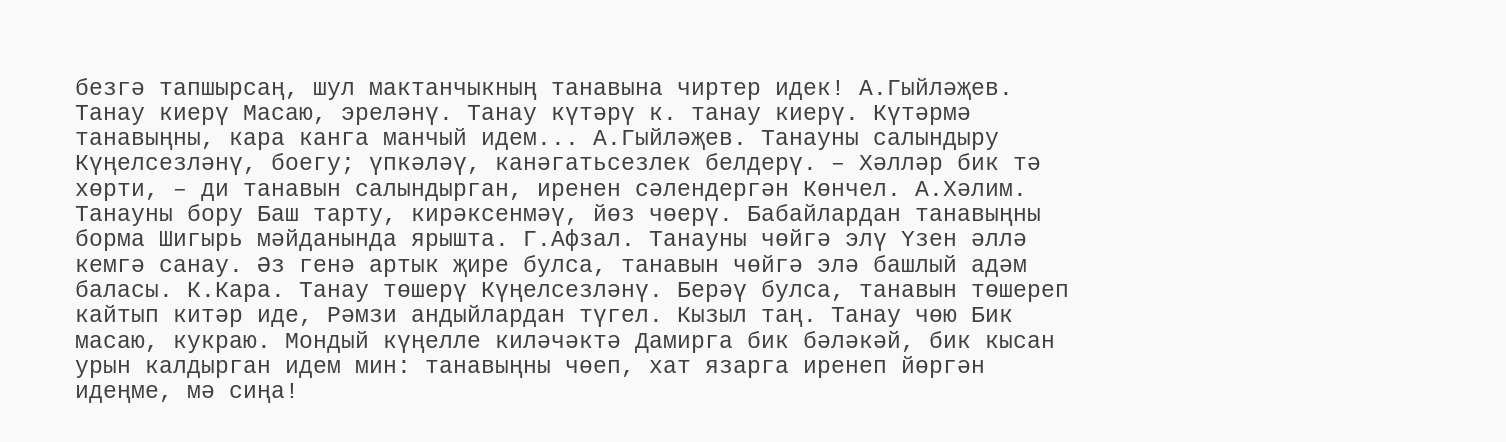безгә тапшырсаң, шул мактанчыкның танавына чиртер идек! А.Гыйләҗев. Танау киерү Масаю, эреләнү. Танау күтәрү к. танау киерү. Күтәрмә танавыңны, кара канга манчый идем... А.Гыйләҗев. Танауны салындыру Күңелсезләнү, боегу; үпкәләү, канәгатьсезлек белдерү. – Хәлләр бик тә хөрти, – ди танавын салындырган, иренен сәлендергән Көнчел. А.Хәлим. Танауны бору Баш тарту, кирәксенмәү, йөз чөерү. Бабайлардан танавыңны борма Шигырь мәйданында ярышта. Г.Афзал. Танауны чөйгә элү Үзен әллә кемгә санау. Әз генә артык җире булса, танавын чөйгә элә башлый адәм баласы. К.Кара. Танау төшерү Күңелсезләнү. Берәү булса, танавын төшереп кайтып китәр иде, Рәмзи андыйлардан түгел. Кызыл таң. Танау чөю Бик масаю, кукраю. Мондый күңелле киләчәктә Дамирга бик бәләкәй, бик кысан урын калдырган идем мин: танавыңны чөеп, хат язарга иренеп йөргән идеңме, мә сиңа!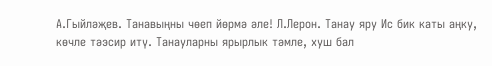А.Гыйләҗев. Танавыңны чөеп йөрмә әле! Л.Лерон. Танау яру Ис бик каты аңку, көчле тәэсир итү. Танауларны ярырлык тәмле, хуш бал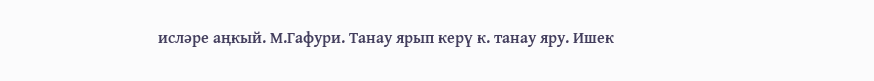исләре аңкый. М.Гафури. Танау ярып керү к. танау яру. Ишек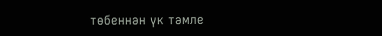төбеннән үк тәмле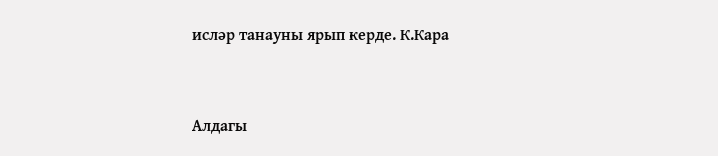исләр танауны ярып керде. К.Кара



Алдагы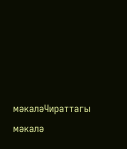мәкаләЧираттагы мәкалә